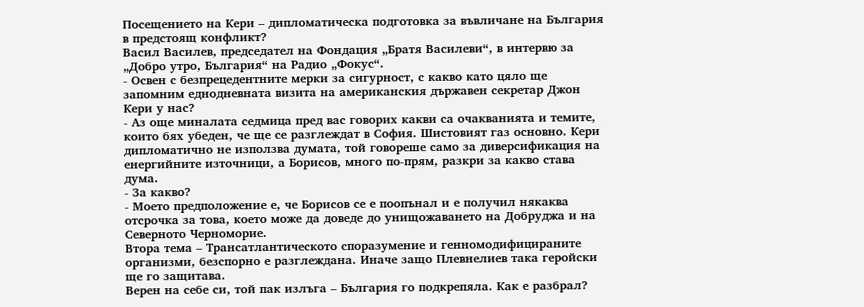Посещението на Кери – дипломатическа подготовка за въвличане на България в предстоящ конфликт?
Васил Василев, председател на Фондация „Братя Василеви“, в интервю за „Добро утро, България“ на Радио „Фокус“.
- Освен с безпрецедентните мерки за сигурност, с какво като цяло ще запомним еднодневната визита на американския държавен секретар Джон Кери у нас?
- Аз още миналата седмица пред вас говорих какви са очакванията и темите, които бях убеден, че ще се разглеждат в София. Шистовият газ основно. Кери дипломатично не използва думата, той говореше само за диверсификация на енергийните източници, а Борисов, много по-прям, разкри за какво става дума.
- За какво?
- Моето предположение е, че Борисов се е поопънал и е получил някаква отсрочка за това, което може да доведе до унищожаването на Добруджа и на Северното Черноморие.
Втора тема – Трансатлантическото споразумение и генномодифицираните организми, безспорно е разглеждана. Иначе защо Плевнелиев така геройски ще го защитава.
Верен на себе си, той пак излъга – България го подкрепяла. Как е разбрал?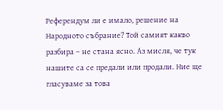Референдум ли е имало, решение на Народното събрание? Той самият какво разбира – не стана ясно. Аз мисля, че тук нашите са се предали или продали. Ние ще гласуваме за това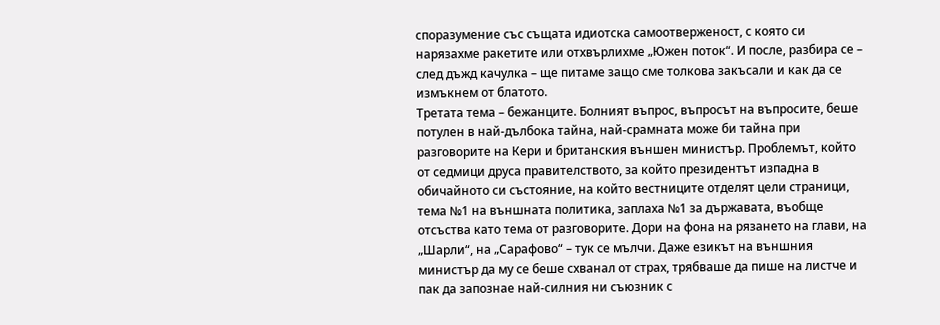споразумение със същата идиотска самоотверженост, с която си нарязахме ракетите или отхвърлихме „Южен поток“. И после, разбира се – след дъжд качулка – ще питаме защо сме толкова закъсали и как да се измъкнем от блатото.
Третата тема – бежанците. Болният въпрос, въпросът на въпросите, беше потулен в най-дълбока тайна, най-срамната може би тайна при разговорите на Кери и британския външен министър. Проблемът, който от седмици друса правителството, за който президентът изпадна в обичайното си състояние, на който вестниците отделят цели страници, тема №1 на външната политика, заплаха №1 за държавата, въобще отсъства като тема от разговорите. Дори на фона на рязането на глави, на „Шарли“, на „Сарафово“ – тук се мълчи. Даже езикът на външния министър да му се беше схванал от страх, трябваше да пише на листче и пак да запознае най-силния ни съюзник с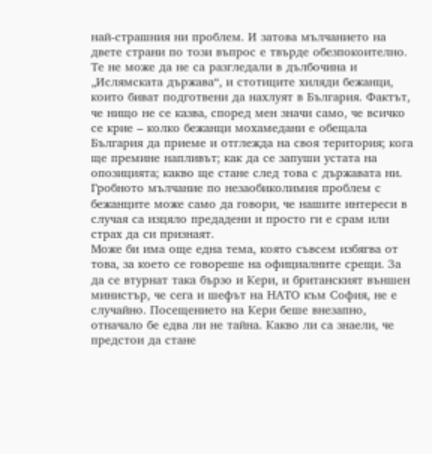най-страшния ни проблем. И затова мълчанието на двете страни по този въпрос е твърде обезпокоително. Те не може да не са разгледали в дълбочина и „Ислямската държава“, и стотиците хиляди бежанци, които биват подготвени да нахлуят в България. Фактът, че нищо не се казва, според мен значи само, че всичко се крие – колко бежанци мохамедани е обещала България да приеме и отглежда на своя територия; кога ще премине напливът; как да се запуши устата на опозицията; какво ще стане след това с държавата ни. Гробното мълчание по незаобиколимия проблем с бежанците може само да говори, че нашите интереси в случая са изцяло предадени и просто ги е срам или страх да си признаят.
Може би има още една тема, която съвсем избягва от това, за което се говореше на официалните срещи. За да се втурнат така бързо и Кери, и британският външен министър, че сега и шефът на НАТО към София, не е случайно. Посещението на Кери беше внезапно, отначало бе едва ли не тайна. Какво ли са знаели, че предстои да стане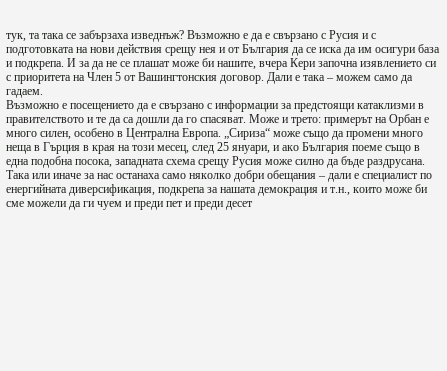тук, та така се забързаха изведнъж? Възможно е да е свързано с Русия и с подготовката на нови действия срещу нея и от България да се иска да им осигури база и подкрепа. И за да не се плашат може би нашите, вчера Кери започна изявлението си с приоритета на Член 5 от Вашингтонския договор. Дали е така – можем само да гадаем.
Възможно е посещението да е свързано с информации за предстоящи катаклизми в правителството и те да са дошли да го спасяват. Може и трето: примерът на Орбан е много силен, особено в Централна Европа. „Сириза“ може също да промени много неща в Гърция в края на този месец, след 25 януари, и ако България поеме също в една подобна посока, западната схема срещу Русия може силно да бъде раздрусана. Така или иначе за нас останаха само няколко добри обещания – дали е специалист по енергийната диверсификация, подкрепа за нашата демокрация и т.н., които може би сме можели да ги чуем и преди пет и преди десет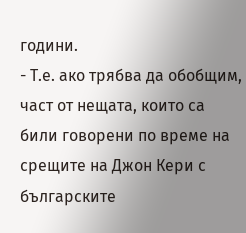години.
- Т.е. ако трябва да обобщим, част от нещата, които са били говорени по време на срещите на Джон Кери с българските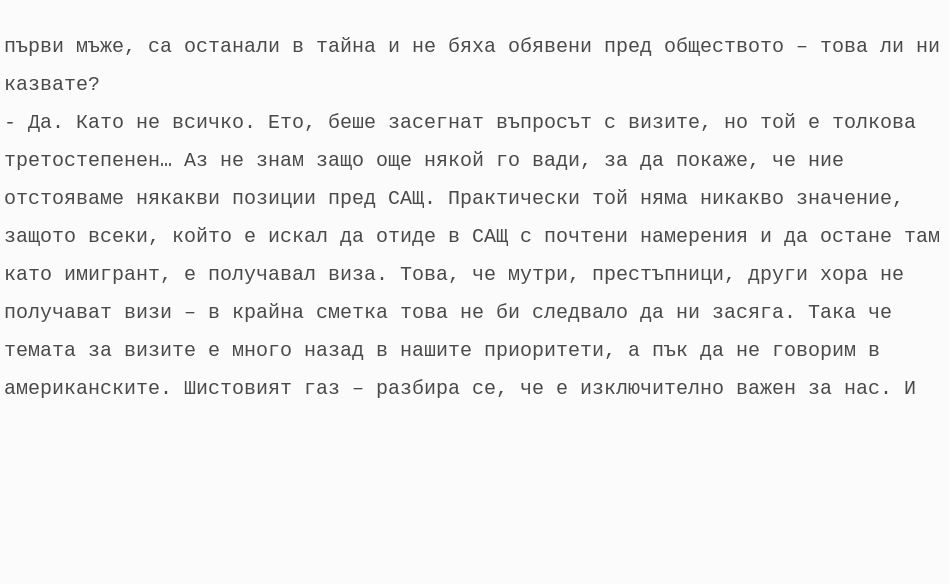първи мъже, са останали в тайна и не бяха обявени пред обществото – това ли ни казвате?
- Да. Като не всичко. Ето, беше засегнат въпросът с визите, но той е толкова третостепенен… Аз не знам защо още някой го вади, за да покаже, че ние отстояваме някакви позиции пред САЩ. Практически той няма никакво значение, защото всеки, който е искал да отиде в САЩ с почтени намерения и да остане там като имигрант, е получавал виза. Това, че мутри, престъпници, други хора не получават визи – в крайна сметка това не би следвало да ни засяга. Така че темата за визите е много назад в нашите приоритети, а пък да не говорим в американските. Шистовият газ – разбира се, че е изключително важен за нас. И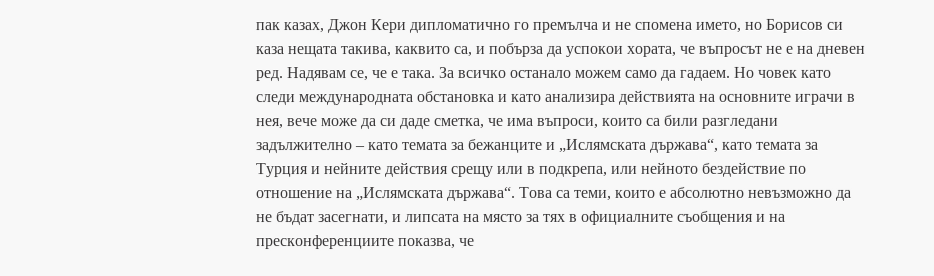пак казах, Джон Кери дипломатично го премълча и не спомена името, но Борисов си каза нещата такива, каквито са, и побърза да успокои хората, че въпросът не е на дневен ред. Надявам се, че е така. За всичко останало можем само да гадаем. Но човек като следи международната обстановка и като анализира действията на основните играчи в нея, вече може да си даде сметка, че има въпроси, които са били разгледани задължително – като темата за бежанците и „Ислямската държава“, като темата за Турция и нейните действия срещу или в подкрепа, или нейното бездействие по отношение на „Ислямската държава“. Това са теми, които е абсолютно невъзможно да не бъдат засегнати, и липсата на място за тях в официалните съобщения и на пресконференциите показва, че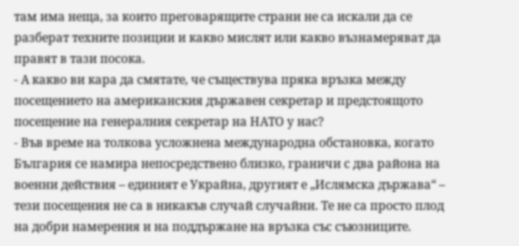там има неща, за които преговарящите страни не са искали да се разберат техните позиции и какво мислят или какво възнамеряват да правят в тази посока.
- А какво ви кара да смятате, че съществува пряка връзка между посещението на американския държавен секретар и предстоящото посещение на генералния секретар на НАТО у нас?
- Във време на толкова усложнена международна обстановка, когато България се намира непосредствено близко, граничи с два района на военни действия – единият е Украйна, другият е „Ислямска държава“ – тези посещения не са в никакъв случай случайни. Те не са просто плод на добри намерения и на поддържане на връзка със съюзниците.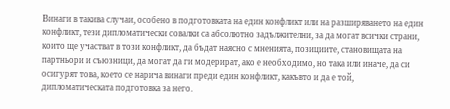Винаги в такива случаи, особено в подготовката на един конфликт или на разширяването на един конфликт, тези дипломатически совалки са абсолютно задължителни, за да могат всички страни, които ще участват в този конфликт, да бъдат наясно с мненията, позициите, становищата на партньори и съюзници, да могат да ги модерират, ако е необходимо, но така или иначе, да си осигурят това, което се нарича винаги преди един конфликт, какъвто и да е той, дипломатическата подготовка за него.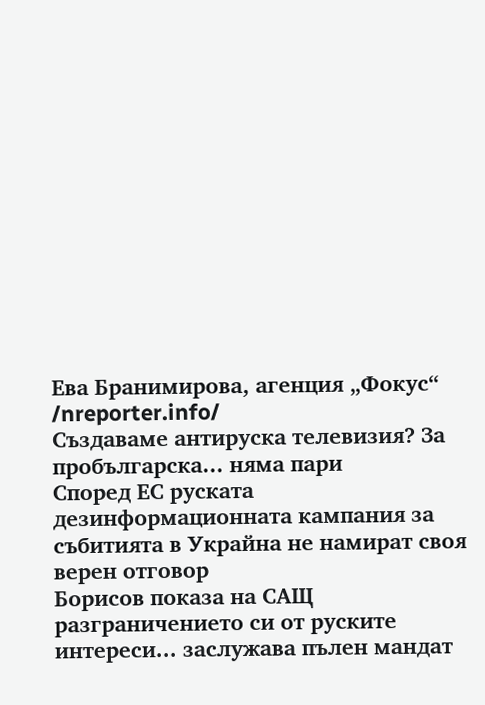Ева Бранимирова, агенция „Фокус“ /nreporter.info/
Създаваме антируска телевизия? За пробългарска... няма пари
Според ЕС руската дезинформационната кампания за събитията в Украйна не намират своя верен отговор
Борисов показа на САЩ разграничението си от руските интереси... заслужава пълен мандат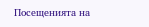Посещенията на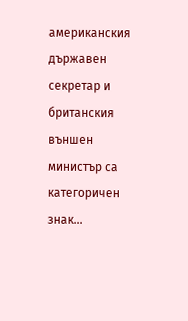американския държавен секретар и британския външен министър са категоричен знак...